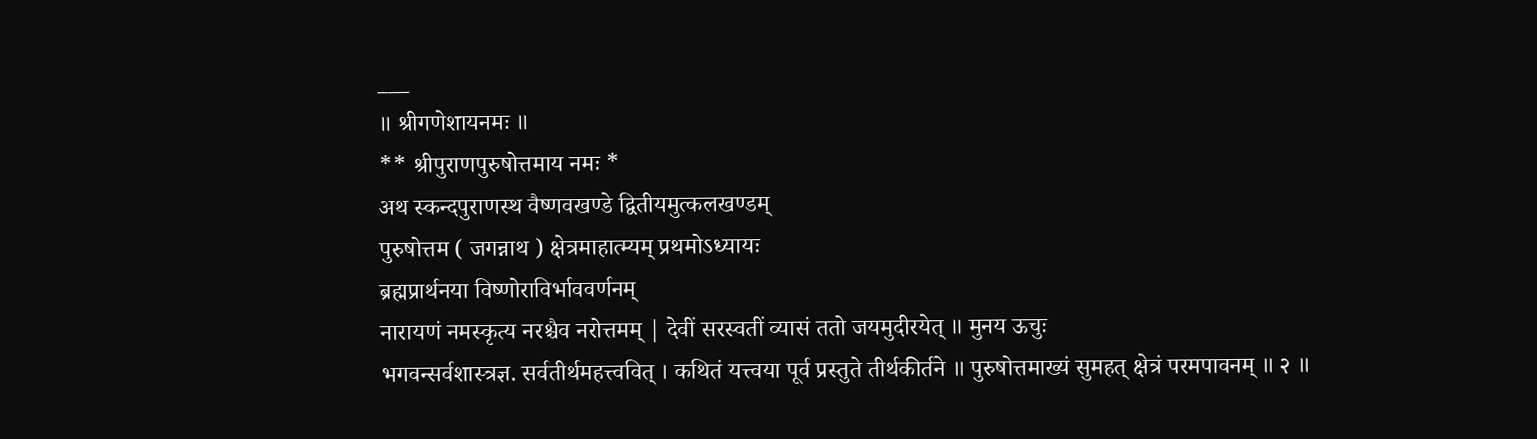___
॥ श्रीगणेशायनमः ॥
** श्रीपुराणपुरुषोत्तमाय नमः *
अथ स्कन्दपुराणस्थ वैष्णवखण्डे द्वितीयमुत्कलखण्डम्
पुरुषोत्तम ( जगन्नाथ ) क्षेत्रमाहात्म्यम् प्रथमोऽध्यायः
ब्रह्मप्रार्थनया विष्णोराविर्भाववर्णनम्
नारायणं नमस्कृत्य नरश्चैव नरोत्तमम् | देवीं सरस्वतीं व्यासं ततो जयमुदीरयेत् ॥ मुनय ऊचुः
भगवन्सर्वशास्त्रज्ञ. सर्वतीर्थमहत्त्ववित् । कथितं यत्त्वया पूर्व प्रस्तुते तीर्थकीर्तने ॥ पुरुषोत्तमाख्यं सुमहत् क्षेत्रं परमपावनम् ॥ २ ॥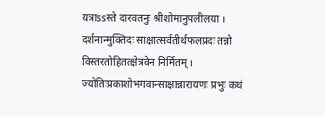यत्राssस्ते दारवतनुः श्रीशोमानुपलीलया । दर्शनान्मुक्तिदः साक्षात्सर्वतीर्थफलप्रदः तन्नो विस्तरतोहितत्क्षेत्रवेन निर्मितम् । ज्योतिःप्रकाशोभगवान्साक्षान्नारायणः प्रभुः कथं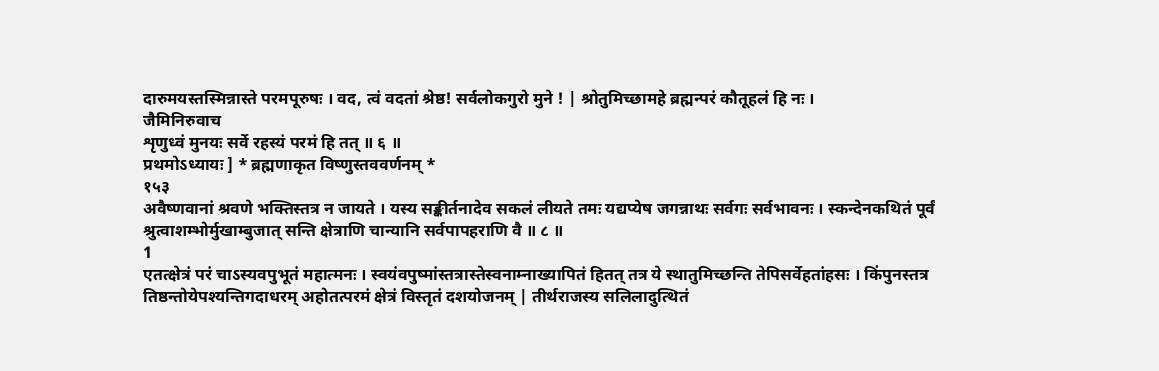दारुमयस्तस्मिन्नास्ते परमपूरुषः । वद, त्वं वदतां श्रेष्ठ! सर्वलोकगुरो मुने ! | श्रोतुमिच्छामहे ब्रह्मन्परं कौतूहलं हि नः ।
जैमिनिरुवाच
शृणुध्वं मुनयः सर्वे रहस्यं परमं हि तत् ॥ ६ ॥
प्रथमोऽध्यायः ] * ब्रह्मणाकृत विष्णुस्तववर्णनम् *
१५३
अवैष्णवानां श्रवणे भक्तिस्तत्र न जायते । यस्य सङ्कीर्तनादेव सकलं लीयते तमः यद्यप्येष जगन्नाथः सर्वगः सर्वभावनः । स्कन्देनकथितं पूर्वं श्रुत्वाशम्भोर्मुखाम्बुजात् सन्ति क्षेत्राणि चान्यानि सर्वपापहराणि वै ॥ ८ ॥
1
एतत्क्षेत्रं परं चाऽस्यवपुभूतं महात्मनः । स्वयंवपुष्मांस्तत्रास्तेस्वनाम्नाख्यापितं हितत् तत्र ये स्थातुमिच्छन्ति तेपिसर्वेहतांहसः । किंपुनस्तत्र तिष्ठन्तोयेपश्यन्तिगदाधरम् अहोतत्परमं क्षेत्रं विस्तृतं दशयोजनम् | तीर्थराजस्य सलिलादुत्थितं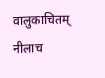वालुकाचितम् नीलाच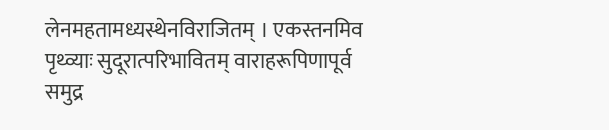लेनमहतामध्यस्थेनविराजितम् । एकस्तनमिव पृथ्व्याः सुदूरात्परिभावितम् वाराहरूपिणापूर्व समुद्र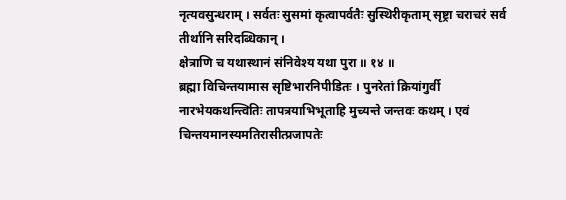नृत्यवसुन्धराम् । सर्वतः सुसमां कृत्वापर्वतैः सुस्थिरीकृताम् सृष्ट्रा चराचरं सर्व तीर्थानि सरिदब्धिकान् ।
क्षेत्राणि च यथास्थानं संनिवेश्य यथा पुरा ॥ १४ ॥
ब्रह्मा विचिन्तयामास सृष्टिभारनिपीडितः । पुनरेतां क्रियांगुर्वी नारभेयकथन्त्वितिः तापत्रयाभिभूताहि मुच्यन्ते जन्तवः कथम् । एवं चिन्तयमानस्यमतिरासीत्प्रजापतेः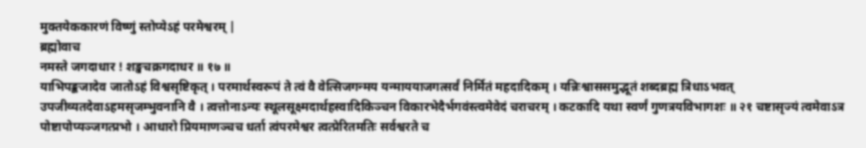मुक्तयेककारणं विष्णुं स्तोप्येऽहं परमेश्वरम् |
ब्रह्मोवाच
नमस्ते जगदाधार ! शङ्खचक्रगदाधर ॥ १७ ॥
याभिपङ्कजादेव जातोऽहं विश्वसृष्टिकृत् । परमार्थस्वरूपं ते त्वं वै वेत्सिजगन्मय यन्माययाजगत्सर्वं निर्मितं महदादिकम् । यन्निःश्वाससमुद्भूतं शब्दब्रह्म त्रिधाऽभवत् उपजीव्यतदेवाऽहमसृजम्भुवनानि वै । त्वत्तोनाऽन्यः स्थूलसूक्ष्मदार्थहस्वादिकिञ्चन विकारभेदैर्भगवंस्त्वमेवेदं चराचरम् । कटकादि यथा स्वर्णं गुणत्रयविभागशः ॥ २१ चष्टासृज्यं त्वमेवाऽत्र पोष्टापोप्यञ्जगत्प्रभो । आधारो प्रियमाणञ्चच धर्ता त्वंपरमेश्वर त्वत्प्रेरितमतिः सर्वश्वरते च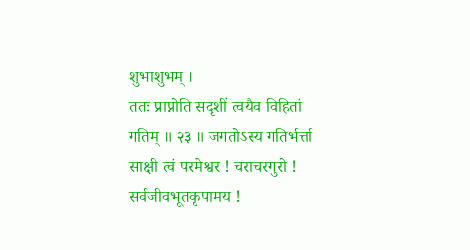शुभाशुभम् ।
ततः प्राप्नोति सदृशीं त्वयैव विहितां गतिम् ॥ २३ ॥ जगतोऽस्य गतिर्भर्त्ता साक्षी त्वं परमेश्वर ! चराचरगुरो ! सर्वजीवभूतकृपामय !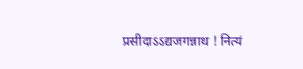प्रसीदाऽऽद्यजगन्नाथ ! नित्यं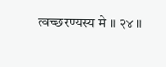त्वच्छरण्यस्य मे ॥ २४ ॥